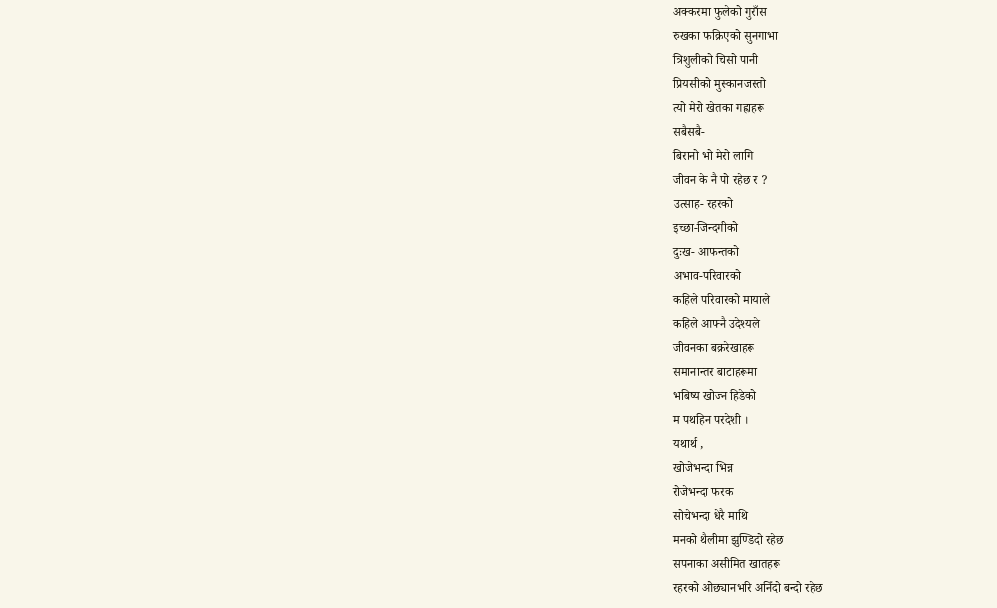अक्करमा फुलेको गुराँस
रुखका फक्रिएको सुनगाभा
त्रिशुलीको चिसो पानी
प्रियसीको मुस्कानजस्तो
त्यो मेरो खेतका गह्राहरू
सबैसबै-
बिरानो भो मेरो लागि
जीवन के नै पो रहेछ र ?
उत्साह- रहरको
इच्छा-जिन्दगीको
दुःख- आफन्तको
अभाव-परिवारको
कहिले परिवारको मायाले
कहिले आफ्नै उदेश्यले
जीवनका बक्ररेखाहरू
समानान्तर बाटाहरूमा
भबिष्य खोज्न हिडेको
म पथहिन परदेशी ।
यथार्थ ,
खोजेभन्दा भिन्न
रोजेभन्दा फरक
सोचेभन्दा धेरै माथि
मनको थैलीमा झुण्डिदो रहेछ
सपनाका असीमित खातहरू
रहरको ओछ्यानभरि अनिँदो बन्दो रहेछ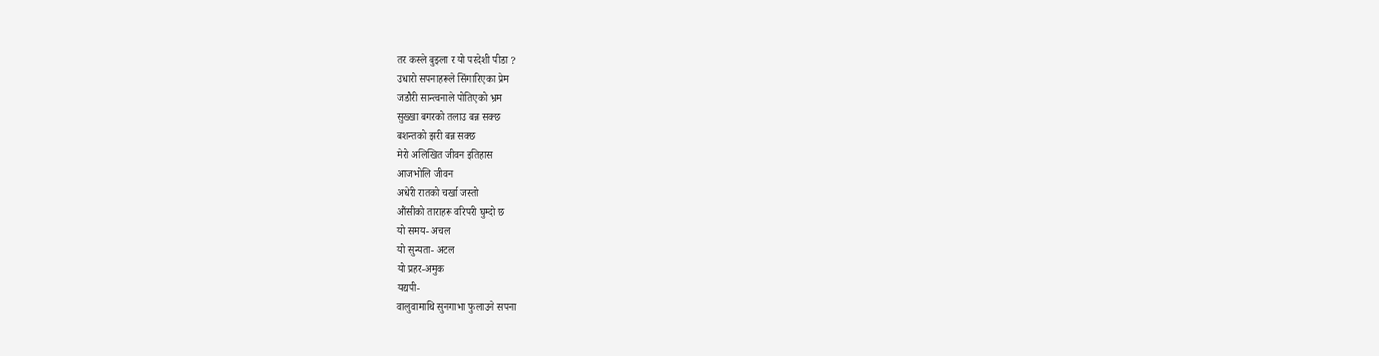तर कस्ले बुझ्ला र यो परदेशी पीडा ?
उधारो सपनाहरूले सिंगारिएका प्रेम
जडौरी सान्त्वनाले पोतिएको भ्रम
सुख्खा बगरको तलाउ बन्न सक्छ
बशन्तको झरी बन्न सक्छ
मेरो अलिखित जीवन इतिहास
आजभोलि जीवन
अधेरी रातको चर्खा जस्तो
औंसीको ताराहरू वरिपरी घुम्दो छ
यो समय- अचल
यो सुन्यता- अटल
यो प्रहर-अमुक
यद्यपी-
वालुवामाथि सुनगाभा फुलाउने सपना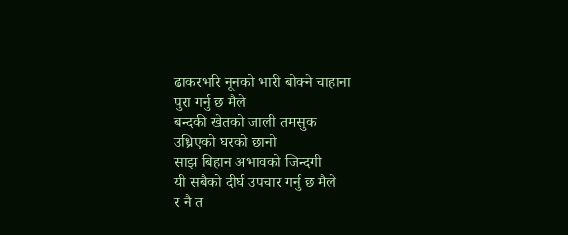ढाकरभरि नूनको भारी बोक्ने चाहाना
पुरा गर्नु छ मैले
बन्दकी खेतको जाली तमसुक
उध्रिएको घरको छानो
साझ बिहान अभावको जिन्दगी
यी सबैको दीर्घ उपचार गर्नु छ मैले
र नै त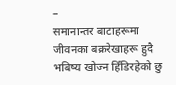–
समानान्तर बाटाहरूमा
जीवनका बक्ररेखाहरू हुदै
भबिष्य खोज्न हिँडिरहेको छु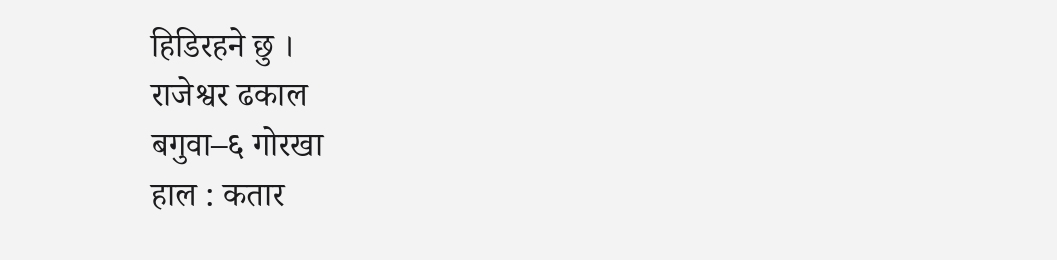हिडिरहने छु ।
राजेश्वर ढकाल
बगुवा–६ गोरखा
हाल : कतार